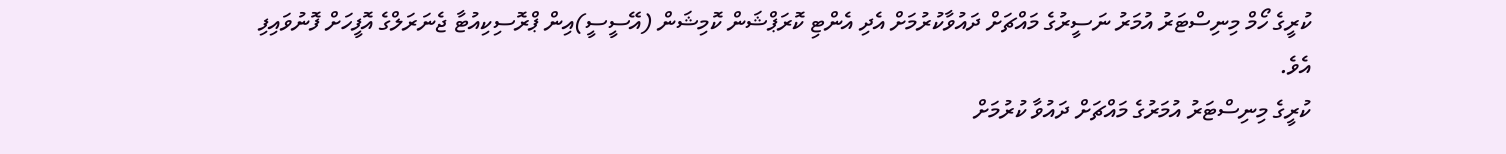ކުރީގެ ހޯމް މިނިސްޓަރު އުމަރު ނަސީރުގެ މައްޗަށް ދައުވާކުރުމަށް އެދި އެންޓި ކޮރަޕްޝަން ކޮމިޝަން (އޭސީސީ)އިން ޕްރޮސިކިއުޓާ ޖެނަރަލްގެ އޮފީހަށް ފޮނުވައިފި އެވެ.
ކުރީގެ މިނިސްޓަރު އުމަރުގެ މައްޗަށް ދައުވާ ކުރުމަށް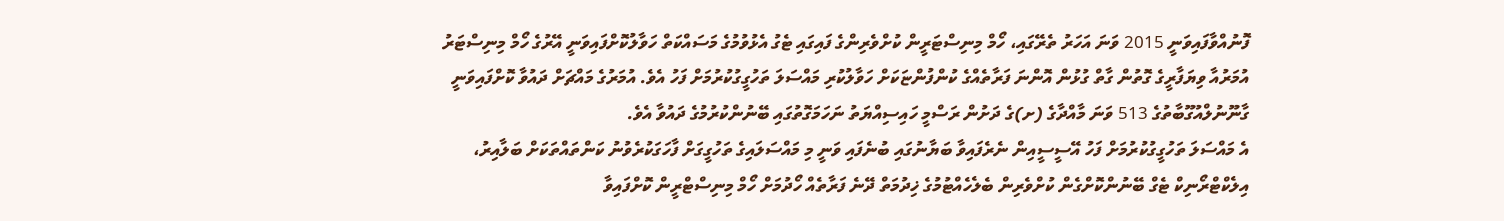ފޮނުއްވާފައިވަނީ 2015 ވަނަ އަހަރު ތެރޭގައި، ހޯމް މިނިސްޓަރީން ކުށްވެރިންގެ ފައިގައި ޓެގު އެޅުވުމުގެ މަސައްކަތް ހަވާލުކޮށްފައިވަނީ އޭރުގެ ހޯމް މިނިސްޓަރު އުމަރުއާ ވިޔަފާރީގެ ގޮތުން ގާތް ގުޅުން އޮންނަ ފަރާތެއްގެ ކުންފުންޏަކަށް ހަވާލުކުރި މައްސަލަ ތަހުގީގުކުރުމަށް ފަހު އެވެ. އުމަރުގެ މައްޗަށް ދައުވާ ކޮށްފައިވަނީ ގާނޫނުލްއުގޫބާތުގެ 513 ވަނަ މާއްދާގެ (ށ)ގެ ދަށުން ރަސްމީ ހައިސިއްޔަތު ނަހަމަގޮތުގައި ބޭނުންކުރުމުގެ ދައުވާ އެވެ.
އެ މައްސަލަ ތަހުގީގުކުރުމަށް ފަހު އޭސީސީއިން ނެރެފައިވާ ބަޔާނުގައި ބުނެފައި ވަނީ މި މައްސަލައިގެ ތަހުގީގަށް ފާހަގަކުރެވުނު ކަންތައްތަކަށް ބަލާއިރު، އިލެކްޓްރޯނިކް ޓެގް ބޭނުންކޮށްގެން ކުށްވެރިން ބެލެހެއްޓުމުގެ ޚިދުމަތް ދޭނެ ފަރާތެއް ހޯދުމަށް ހޯމް މިނިސްޓްރީން ކޮށްފައިވާ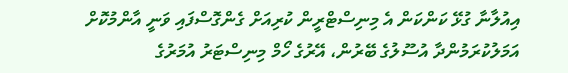އިއުލާނާ ގުޅޭ ކަންކަން އެ މިނިސްޓްރީން ކުރިއަށް ގެންގޮސްފައި ވަނީ އާންމުކޮށް އަމަލުކުރަމުންދާ އުސޫލުގެ ބޭރުން، އޭރުގެ ހޯމް މިނިސްޓަރު އުމަރުގެ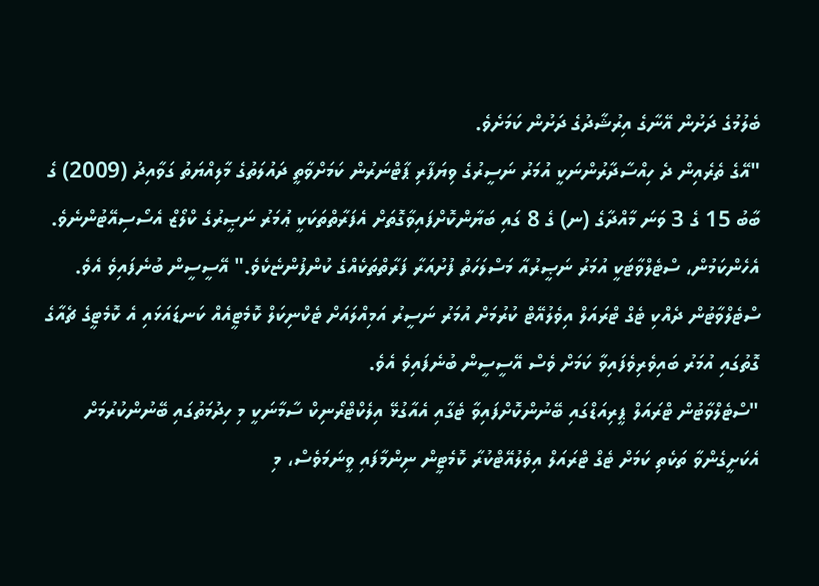ބެލުމުގެ ދަށުން އޭނާގެ އިރުޝާދުގެ ދަށުން ކަމަށެވެ.
"އޭގެ ތެރެއިން ދެ ހިއްސާދާރުންނަކީ އުމަރު ނަސީރުގެ ވިޔަފާރި ޕާޓްނަރުން ކަމަށްވާތީ ދައުލަތުގެ މާލިއްޔަތު ގަވާއިދު (2009) ގެ ބާބު 15 ގެ 3 ވަނަ މާއްދާގެ (ނ) ގެ 8 ގައި ބަޔާންކޮށްފައިވާގޮތަށް އެފަރާތްތަކަކީ ޢުމަރު ނަޞީރުގެ ކްލޯޒް އެސޯސިއޭޓުންނެވެ. އެހެންކަމުން، ސްޓެލްވާޓަކީ އުމަރު ނަޞީރުއާ މަސްލަހަތު ފުށުއަރާ ފަރާތްތަކެއްގެ ކުންފުންޏެކެވެ." އޭސީސީން ބުނެފައިވެ އެވެ.
ސްޓެލްވާޓުން ދެއްކި ޓެގް ޓްރައަލް އިވެލުއޭޓް ކުރުމަށް އުމަރު ނަސީރު އަމިއްލައަށް ޓެކްނިކަލް ކޮމެޓީއެއް ކަނޑައަޅައި އެ ކޮމެޓީގެ ޗެއާގެ ގޮތުގައި އުމަރު ބައިވެރިވެފައިވާ ކަމަށް ވެސް އޭސީސީން ބުނެފައިވެ އެވެ.
"ސްޓެލްވާޓުން ޓްރައަލް ޕީރިއަޑްގައި ބޭނުންކޮށްފައިވާ ޓެގާއި އެއާގުޅޭ އިލެކްޓްރޯނިކް ސާމާނަކީ މި ހިދުމަތުގައި ބޭނުންކުރުމަށް އެކަށީގެންވާ ތަކެތި ކަމަށް ޓެގް ޓްރައަލް އިވެލުއޭޓްކުރާ ކޮމެޓީން ނިންމާފައި ވީނަމަވެސް، މި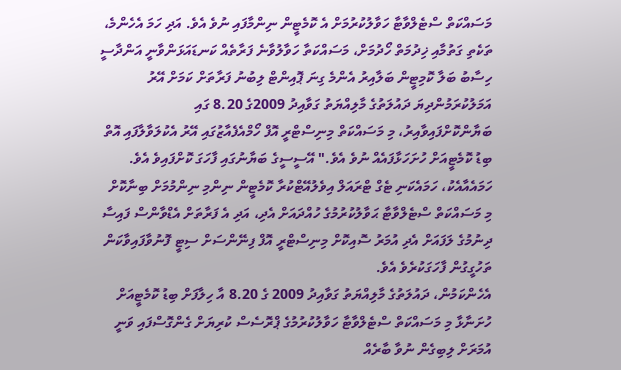މަސައްކަތް ސްޓެލްވާޓާ ހަވާލުކުރުމަށް އެ ކޮމެޓީން ނިންމާފައި ނުވެ އެވެ. އަދި ހަމަ އެހެންމެ، ތަކެތި ގަތުމާއި ޚިދުމަތް ހޯދުމަށް، މަސައްކަތާ ހަވާލުވާނެ ފަރާތެއް ކަނޑައަޅަންވާނީ އަންދާސީ ހިސާބު ބަލާ ކޮމިޓީން ބަލާއިރު އެންމެ ގިނަ ޕޮއިންޓް ލިބުނު ފަރާތަށް ކަމަށް އޭރު އަމަލުކުރަމުންދިޔަ ދައުލަތުގެ މާލިއްޔަތު ގަވާއިދު 2009ގެ 8.20 ގައި ބަޔާންކޮށްފައިވާއިރު، މި މަސައްކަތް މިނިސްޓްރީ އޮފް ހޯމްއެފެއާޒުގައި އޭރު އެކުލަވާލާފައި އޮތް ބިޑު ކޮމެޓީއަށް ހުށަހަޅާފައެއް ނުވެ އެވެ." އޭސީސީގެ ބަޔާނުގައި ފާހަގަ ކޮށްފައިވެ އެވެ.
ހަމައެއާއެކު، ހަމައެކަނި ޓެގް ޓްރައަލް އިވެލުއޭޓްކުރާ ކޮމެޓީން ނިންމި ނިންމުމަށް ބިނާކޮށް މި މަސައްކަތް ސްޓެލްވާޓާ ޙަވާލުކުރުމުގެ ހުއްދައަށް އެދި، އަދި އެ ފަރާތަށް އެޑްވާންސް ފައިސާ ދިނުމުގެ ލަފައަށް އެދި އުމަރު ސޮއިކޮށް މިނިސްޓްރީ އޮފް ފިނޭންސަށް ސިޓީ ފޮނުވާފައިވާކަން ތަހުގީގުން ފާހަގަކުރެވެ އެވެ.
އެހެންކަމުން، ދައުލަތުގެ މާލިއްޔަތު ގަވާއިދު 2009 ގެ 8.20 އާ ހިލާފަށް ބިޑު ކޮމެޓީއަށް ހުށަނާޅާ މި މަސައްކަތް ސްޓެލްވާޓާ ހަވާލުކުރުމުގެ ޕްރޮސެސް ކުރިޔަށް ގެންގޮސްފައި ވަނީ އުމަރަށް ލިބިގެން ނުވާ ބާރެއް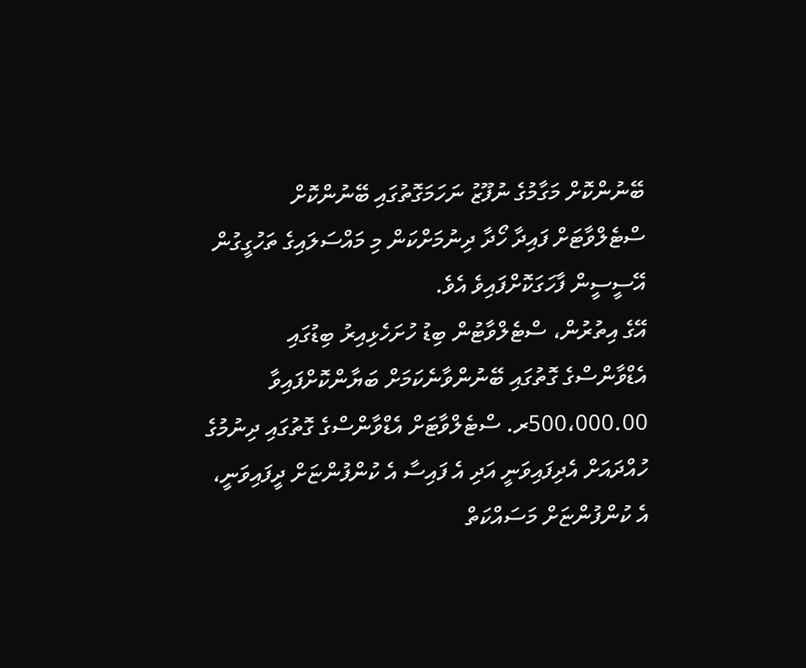ބޭނުންކޮށް މަގާމުގެ ނުފޫޒު ނަހަމަގޮތުގައި ބޭނުންކޮށް ސްޓެލްވާޓަށް ފައިދާ ހޯދާ ދިނުމަށްކަން މި މައްސަލައިގެ ތަހުގީގުން އޭސީސީން ފާހަގަކޮށްފައިވެ އެވެ.
އޭގެ އިތުރުން، ސްޓެލްވާޓުން ބިޑު ހުށަހެޅިއިރު ބިޑުގައި އެޑްވާންސްގެ ގޮތުގައި ބޭނުންވާނެކަމަށް ބަޔާންކޮށްފައިވާ 500،000.00ރ. ސްޓެލްވާޓަށް އެޑްވާންސްގެ ގޮތުގައި ދިނުމުގެ ހުއްދައަށް އެދިފައިވަނީ އަދި އެ ފައިސާ އެ ކުންފުންޏަށް ދީފައިވަނީ، އެ ކުންފުންޏަށް މަސައްކަތް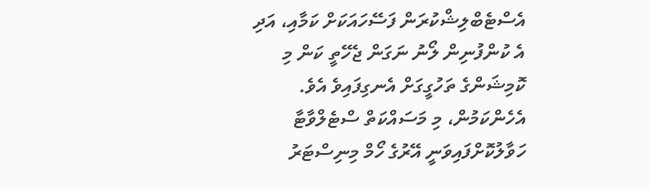އެސްޓެބްލިޝްކުރަން ފަސޭހައަކަށް ކަމާއި، އަދި އެ ކުންފުނިން ލޯނު ނަގަން ޖެހޭތީ ކަން މި ކޮމިޝަންގެ ތަހުގީގަށް އެނގިފައިވެ އެވެ. އެހެންކަމުން، މި މަސައްކަތް ސްޓެލްވާޓާ ހަވާލުކޮށްފައިވަނީ އޭރުގެ ހޯމް މިނިސްޓަރު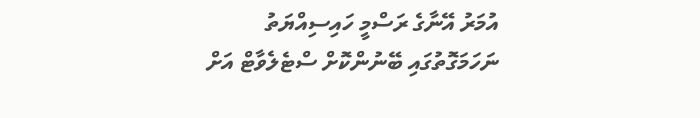އުމަރު އޭނާގެ ރަސްމީ ހައިސިއްޔަތު ނަހަމަގޮތުގައި ބޭނުންކޮށް ސްޓެލެވާޓް އަށް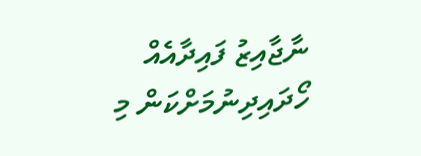ނާޖާއިޒު ފައިދާއެއް ހޯދައިދިނުމަށްކަން މި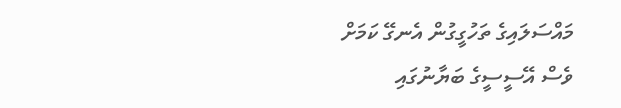މައްސަލައިގެ ތަހުގީގުން އެނގޭ ކަމަށް ވެސް އޭސީސީގެ ބަޔާނުގައި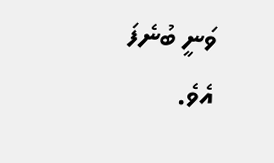ވަނީ ބުނެފަ އެވެ.